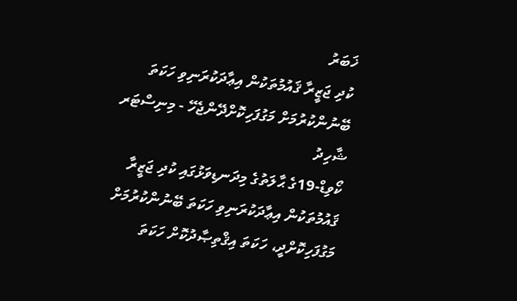ޚަބަރު
ކުދި ޖަޒީރާ ޤައުމުތަކުން އިޢާދަކުރަނިވި ހަކަތަ ބޭނުންކުރުމަށް މަގުފަހިކޮށްދޭންޖެހޭ - މިނިސްޓަރ ޝާހިދު
ކޯވިޑް-19ގެ ޙާލަތުގެ މިދަނޑިވަޅުގައި ކުދި ޖަޒީރާ ޤައުމުތަކުން އިޢާދަކުރަނިވި ހަކަތަ ބޭނުންކުރުމަށް މަގުފަހިކޮށްދީ، ހަކަތަ އިޤްތިޞާދުކޮށް ހަކަތަ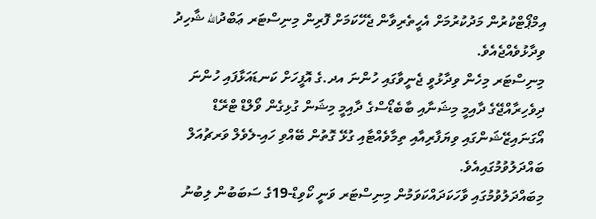އިމްޕޯޓްކުރުން މަދުކުރުމަށް އެހީތެރިވާން ޖެހޭކަމަށް ފޮރިން މިނިސްޓަރ ޢަބްދުالله ޝާހިދު ވިދާޅުވެއްޖެއެވެ.
މިނިސްޓަރ މިހެން ވިދާޅުވީ ޖެނީވާގައި ހުންނަ އދ.ގެ އޮފީހަށް ކަނޑައަޅާފައި ހުންނަ ދިވެހިރާއްޖޭގެ ދާއިމީ މިޝަނާއި ބާބެޑޯސްގެ ދާއިމީ މިޝަން ގުޅިގެން ވޯލްޑް ޓްރޭޑް އޯގަނައިޒޭޝަންގައި ވިޔަފާރިއާއި ތިމާވެއްޓާއި ގުޅޭ ގޮތުން ބޭއްވި ހައި-ލެވެލް ވަރޗުއަލް ބައްދަލުވުމުގައިއެވެ.
މިބައްދަލުވުމުގައި ވާހަކަދައްކަވަމުން މިނިސްޓަރ ވަނީ ކޯވިޑް-19ގެ ސަބަބުން ލިބުނު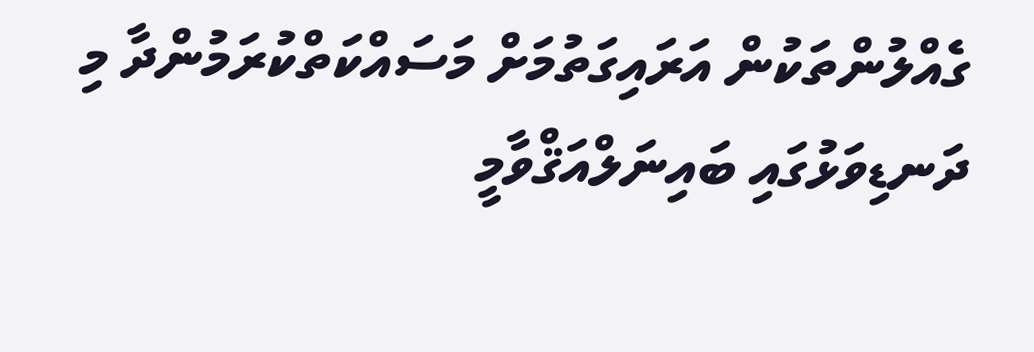ގެއްލުންތަކުން އަރައިގަތުމަށް މަސައްކަތްކުރަމުންދާ މި ދަނޑިވަޅުގައި ބައިނަލްއަޤްވާމީ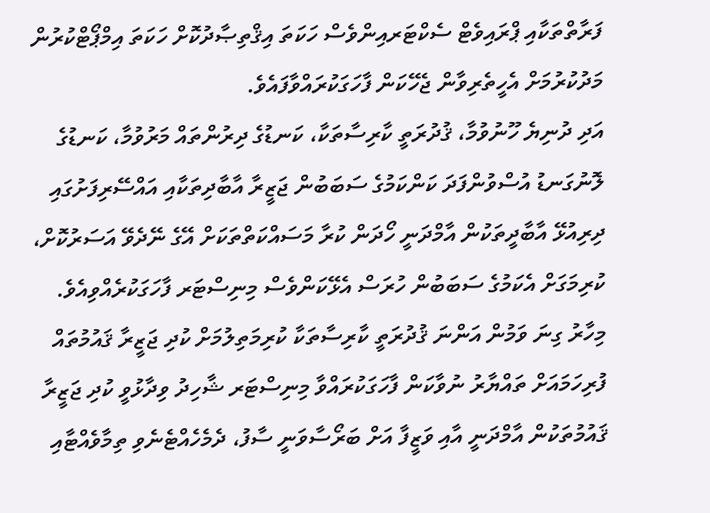ފަރާތްތަކާއި ޕްރައިވެޓް ސެކްޓަރއިންވެސް ހަކަތަ އިޤްތިޞާދުކޮށް ހަކަތަ އިމްޕޯޓްކުރުން މަދުކުރުމަށް އެހީތެރިވާން ޖެހޭކަން ފާހަގަކުރައްވާފައެވެ.
އަދި ދުނިޔެ ހޫނުވުމާ، ޤުދުރަތީ ކާރިސާތަކާ، ކަނޑުގެ ދިރުންތައް މަރުވުމާ، ކަނޑުގެ ލޮނުގަނޑު އުސްވުންފަދަ ކަންކަމުގެ ސަބަބުން ޖަޒީރާ އާބާދިތަކާއި އައްސޭރިފަށުގައި ދިރިއުޅޭ އާބާދީތަކުން އާމްދަނީ ހޯދަން ކުރާ މަސައްކަތްތަކަށް އޭގެ ނޭދެވޭ އަސަރުކޮށް، ކުރިމަގަށް އެކަމުގެ ސަބަބުން ހުރަސް އެޅޭކަންވެސް މިނިސްޓަރ ފާހަގަކުރެއްވިއެވެ.
މިހާރު ގިނަ ވަމުން އަންނަ ޤުދުރަތީ ކާރިސާތަކާ ކުރިމަތިލުމަށް ކުދި ޖަޒީރާ ޤައުމުތައް ފުރިހަމައަށް ތައްޔާރު ނުވާކަން ފާހަގަކުރައްވާ މިނިސްޓަރ ޝާހިދު ވިދާޅުވީ ކުދި ޖަޒީރާ ޤައުމުތަކުން އާމްދަނީ އާއި ވަޒީފާ އަށް ބަރޯސާވަނީ ސާފު، ދެމެހެއްޓެނެވި ތިމާވެއްޓާއި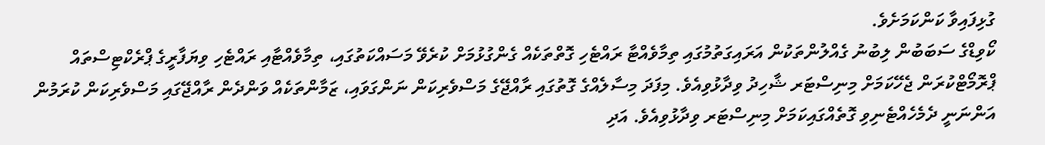ގުޅިފައިވާ ކަންކަމަށެވެ.
ކޯވިޑްގެ ސަބަބުން ލިބުނު ގެއްލުންތަކުން އަރައިގަތުމުގައި ތިމާވެއްޓާ ރައްޓެހި ގޮތްތަކެއް ގެންގުޅުމަށް ކުރެވޭ މަސައްކަތުގައި، ތިމާވެއްޓާއި ރައްޓެހި ވިޔަފާރީގެ ޕްރެކްޓިސްތައް ޕްރޮމޯޓްކުރަން ޖެހޭކަމަށް މިނިސްޓަރ ޝާހިދު ވިދާޅުވިއެވެ. މިފަދަ މިސާލެއްގެ ގޮތުގައި ރާއްޖޭގެ މަސްވެރިކަން ނަންގަވައި، ޒަމާންތަކެއް ވަންދެން ރާއްޖޭގައި މަސްވެރިކަން ކުރަމުން އަންނަނީ ދެމެހެއްޓެނިވި ގޮތެއްގައިކަމަށް މިނިސްޓަރ ވިދާޅުވިއެވެ. އަދި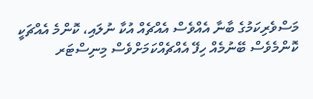މަސްވެރިކަމުގެ ބާނާ އެއްވެސް އެއްޗެއް އުކާ ނުލައި، ކޮންމެ އެއްޗަކީ ކޮންމެވެސް ބޭނުމެއް ހިފޭ އެއްޗެއްކަމަށްވެސް މިނިސްޓަރ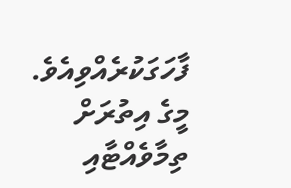ފާހަގަކުރެއްވިއެވެ.
މީގެ އިތުރަށް ތިމާވެއްޓާއި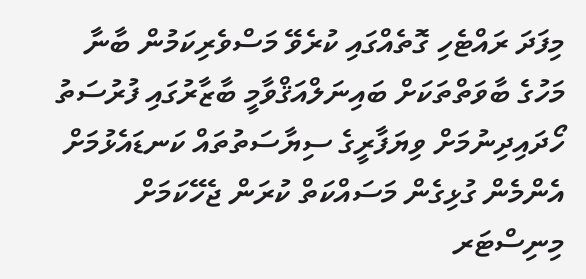މިފަދަ ރައްޓެހި ގޮތެއްގައި ކުރެވޭ މަސްވެރިކަމުން ބާނާ މަހުގެ ބާވަތްތަކަށް ބައިނަލްއަޤްވާމީ ބާޒާރުގައި ފުރުސަތު ހޯދައިދިނުމަށް ވިޔަފާރީގެ ސިޔާސަތުތައް ކަނޑައެޅުމަށް އެންމެން ގުޅިގެން މަސައްކަތް ކުރަން ޖެހޭކަމަށް މިނިސްޓަރ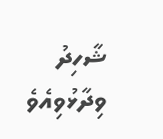ޝާހިދު ވިދާޅުވިއެވެ